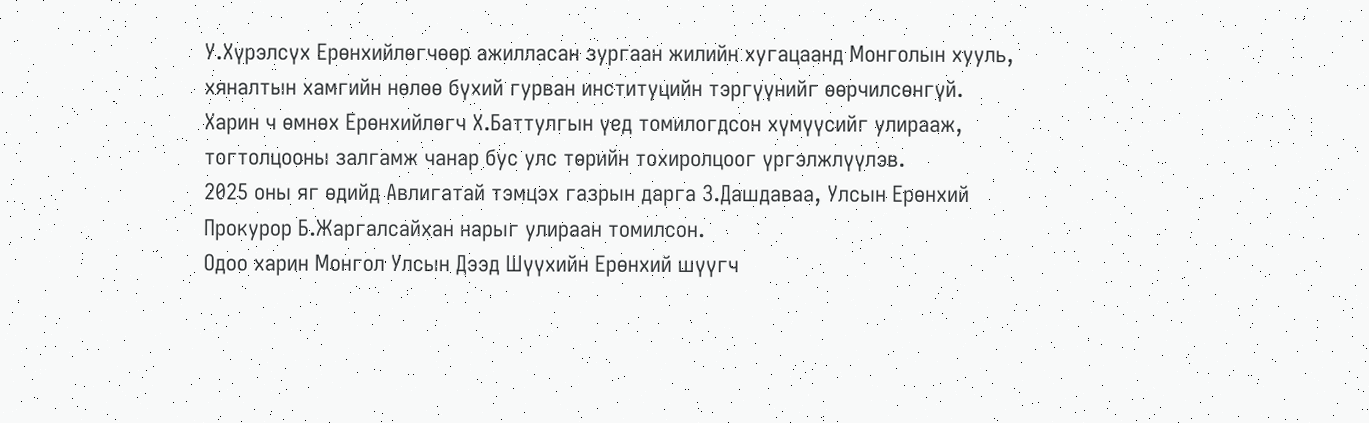У.Хүрэлсүх Ерөнхийлөгчөөр ажилласан зургаан жилийн хугацаанд Монголын хууль, хяналтын хамгийн нөлөө бүхий гурван институцийн тэргүүнийг өөрчилсөнгүй.
Харин ч өмнөх Ерөнхийлөгч Х.Баттулгын үед томилогдсон хүмүүсийг улирааж, тогтолцооны залгамж чанар бус улс төрийн тохиролцоог үргэлжлүүлэв.
2025 оны яг өдийд Авлигатай тэмцэх газрын дарга З.Дашдаваа, Улсын Ерөнхий Прокурор Б.Жаргалсайхан нарыг улираан томилсон.
Одоо харин Монгол Улсын Дээд Шүүхийн Ерөнхий шүүгч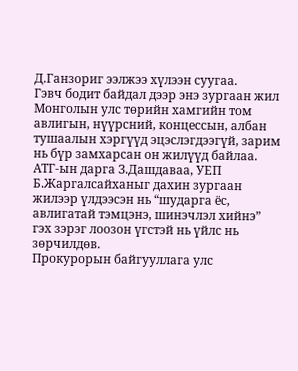Д.Ганзориг ээлжээ хүлээн суугаа.
Гэвч бодит байдал дээр энэ зургаан жил Монголын улс төрийн хамгийн том авлигын, нүүрсний, концессын, албан тушаалын хэргүүд эцэслэгдээгүй, зарим нь бүр замхарсан он жилүүд байлаа.
АТГ-ын дарга З.Дашдаваа, УЕП Б.Жаргалсайханыг дахин зургаан жилээр үлдээсэн нь “шударга ёс, авлигатай тэмцэнэ, шинэчлэл хийнэ” гэх зэрэг лоозон үгстэй нь үйлс нь зөрчилдөв.
Прокурорын байгууллага улс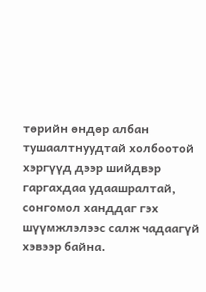төрийн өндөр албан тушаалтнуудтай холбоотой хэргүүд дээр шийдвэр гаргахдаа удаашралтай, сонгомол ханддаг гэх шүүмжлэлээс салж чадаагүй хэвээр байна.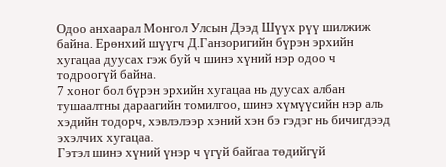Одоо анхаарал Монгол Улсын Дээд Шүүх рүү шилжиж байна. Ерөнхий шүүгч Д.Ганзоригийн бүрэн эрхийн хугацаа дуусах гэж буй ч шинэ хүний нэр одоо ч тодроогүй байна.
7 хоног бол бүрэн эрхийн хугацаа нь дуусах албан тушаалтны дараагийн томилгоо, шинэ хүмүүсийн нэр аль хэдийн тодорч, хэвлэлээр хэний хэн бэ гэдэг нь бичигдээд эхэлчих хугацаа.
Гэтэл шинэ хүний үнэр ч үгүй байгаа төдийгүй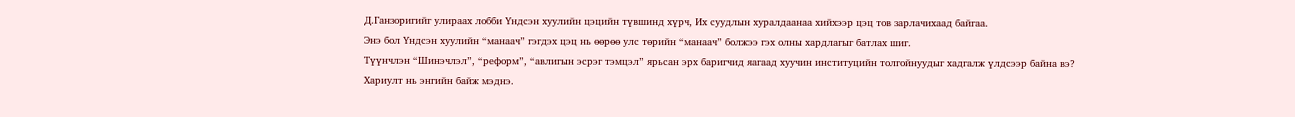Д.Ганзоригийг улираах лобби Үндсэн хуулийн цэцийн түвшинд хүрч, Их суудлын хуралдаанаа хийхээр цэц тов зарлачихаад байгаа.
Энэ бол Үндсэн хуулийн “манаач” гэгдэх цэц нь өөрөө улс төрийн “манаач” болжээ гэх олны хардлагыг батлах шиг.
Түүнчлэн “Шинэчлэл”, “реформ”, “авлигын эсрэг тэмцэл” ярьсан эрх баригчид яагаад хуучин институцийн толгойнуудыг хадгалж үлдсээр байна вэ?
Хариулт нь энгийн байж мэднэ.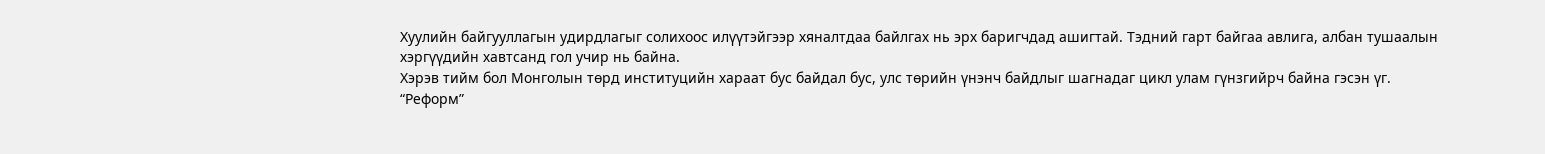Хуулийн байгууллагын удирдлагыг солихоос илүүтэйгээр хяналтдаа байлгах нь эрх баригчдад ашигтай. Тэдний гарт байгаа авлига, албан тушаалын хэргүүдийн хавтсанд гол учир нь байна.
Хэрэв тийм бол Монголын төрд институцийн хараат бус байдал бус, улс төрийн үнэнч байдлыг шагнадаг цикл улам гүнзгийрч байна гэсэн үг.
“Реформ”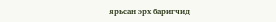ярьсан эрх баригчид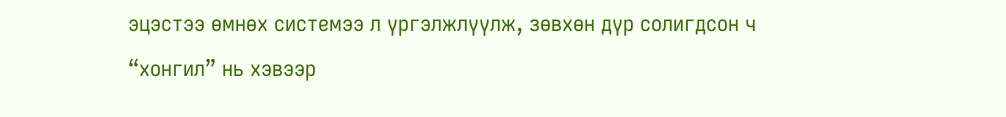эцэстээ өмнөх системээ л үргэлжлүүлж, зөвхөн дүр солигдсон ч “хонгил” нь хэвээр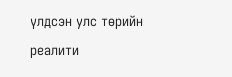үлдсэн улс төрийн реалити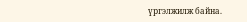үргэлжилж байна.